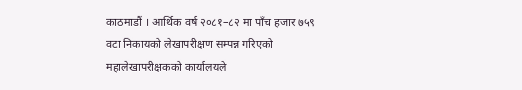काठमाडौं । आर्थिक वर्ष २०८१–८२ मा पाँच हजार ७५९ वटा निकायको लेखापरीक्षण सम्पन्न गरिएको महालेखापरीक्षकको कार्यालयले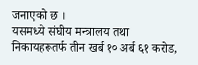जनाएको छ ।
यसमध्ये संघीय मन्त्रालय तथा निकायहरूतर्फ तीन खर्ब १० अर्ब ६१ करोड,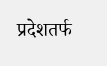प्रदेशतर्फ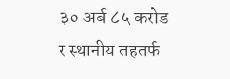३० अर्ब ८५ करोड र स्थानीय तहतर्फ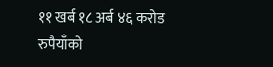११ खर्ब १८ अर्ब ४६ करोड रुपैयाँको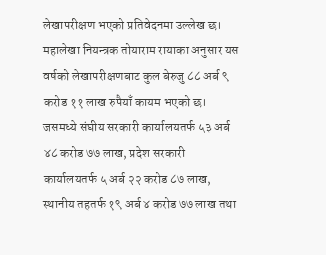लेखापरीक्षण भएको प्रतिवेदनमा उल्लेख छ।
महालेखा नियन्त्रक तोयाराम रायाका अनुसार यस वर्षको लेखापरीक्षणबाट कुल बेरुजु ८८ अर्ब ९ करोड ११ लाख रुपैयाँ कायम भएको छ। जसमध्ये संघीय सरकारी कार्यालयतर्फ ५३ अर्ब ४८ करोड ७७ लाख, प्रदेश सरकारी कार्यालयतर्फ ५ अर्ब २२ करोड ८७ लाख, स्थानीय तहतर्फ १९ अर्ब ४ करोड ७७ लाख तथा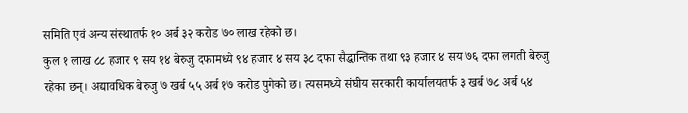समिति एवं अन्य संस्थातर्फ १० अर्ब ३२ करोड ७० लाख रहेको छ।
कुल १ लाख ८८ हजार ९ सय १४ बेरुजु दफामध्ये ९४ हजार ४ सय ३८ दफा सैद्धान्तिक तथा ९३ हजार ४ सय ७६ दफा लगती बेरुजु रहेका छन्। अद्यावधिक बेरुजु ७ खर्ब ५५ अर्ब १७ करोड पुगेको छ। त्यसमध्ये संघीय सरकारी कार्यालयतर्फ ३ खर्ब ७८ अर्ब ५४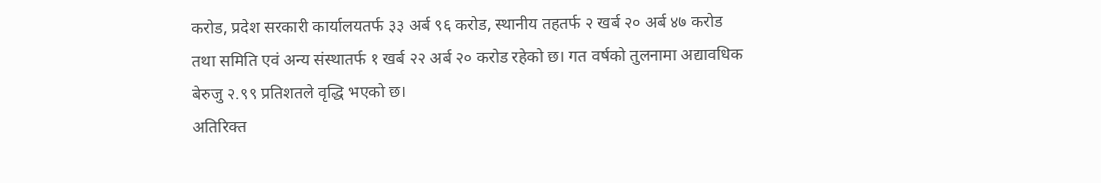करोड, प्रदेश सरकारी कार्यालयतर्फ ३३ अर्ब ९६ करोड, स्थानीय तहतर्फ २ खर्ब २० अर्ब ४७ करोड तथा समिति एवं अन्य संस्थातर्फ १ खर्ब २२ अर्ब २० करोड रहेको छ। गत वर्षको तुलनामा अद्यावधिक बेरुजु २.९९ प्रतिशतले वृद्धि भएको छ।
अतिरिक्त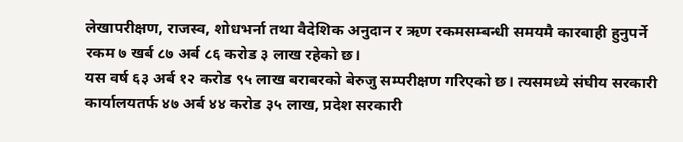लेखापरीक्षण, राजस्व, शोधभर्ना तथा वैदेशिक अनुदान र ऋण रकमसम्बन्धी समयमै कारबाही हुनुपर्ने रकम ७ खर्ब ८७ अर्ब ८६ करोड ३ लाख रहेको छ।
यस वर्ष ६३ अर्ब १२ करोड ९५ लाख बराबरको बेरुजु सम्परीक्षण गरिएको छ। त्यसमध्ये संघीय सरकारी कार्यालयतर्फ ४७ अर्ब ४४ करोड ३५ लाख, प्रदेश सरकारी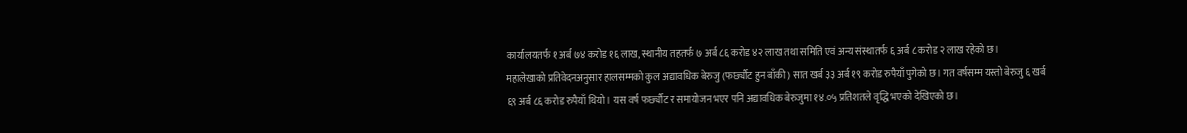कार्यालयतर्फ १ अर्ब ७४ करोड १६ लाख, स्थानीय तहतर्फ ७ अर्ब ८६ करोड ४२ लाख तथा समिति एवं अन्य संस्थातर्फ ६ अर्ब ८ करोड २ लाख रहेको छ।
महालेखाको प्रतिवेदनअनुसार हालसम्मको कुल अद्यावधिक बेरुजु (फर्छ्यौट हुन बाँकी) सात खर्ब ३३ अर्ब १९ करोड रुपैयाँ पुगेको छ। गत वर्षसम्म यस्तो बेरुजु ६ खर्ब ६९ अर्ब ८६ करोड रुपैयाँ थियो। यस वर्ष फर्छ्यौट र समायोजन भएर पनि अद्यावधिक बेरुजुमा १४.०५ प्रतिशतले वृद्धि भएको देखिएको छ।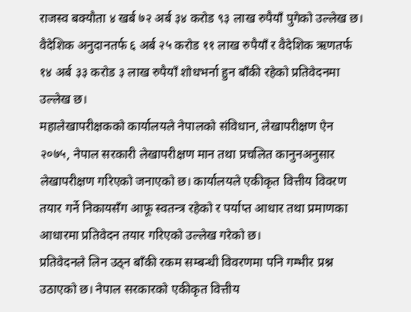राजस्व बक्यौता ४ खर्ब ७२ अर्ब ३४ करोड ९३ लाख रुपैयाँ पुगेको उल्लेख छ। वैदेशिक अनुदानतर्फ ६ अर्ब २५ करोड ११ लाख रुपैयाँ र वैदेशिक ऋणतर्फ १४ अर्ब ३३ करोड ३ लाख रुपैयाँ शोधभर्ना हुन बाँकी रहेको प्रतिवेदनमा उल्लेख छ।
महालेखापरीक्षकको कार्यालयले नेपालको संविधान, लेखापरीक्षण ऐन २०७५, नेपाल सरकारी लेखापरीक्षण मान तथा प्रचलित कानुनअनुसार लेखापरीक्षण गरिएको जनाएको छ। कार्यालयले एकीकृत वित्तीय विवरण तयार गर्ने निकायसँग आफू स्वतन्त्र रहेको र पर्याप्त आधार तथा प्रमाणका आधारमा प्रतिवेदन तयार गरिएको उल्लेख गरेको छ।
प्रतिवेदनले लिन उठ्न बाँकी रकम सम्बन्धी विवरणमा पनि गम्भीर प्रश्न उठाएको छ। नेपाल सरकारको एकीकृत वित्तीय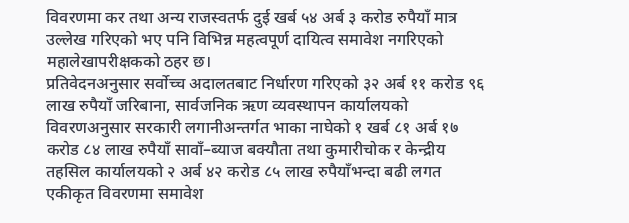विवरणमा कर तथा अन्य राजस्वतर्फ दुई खर्ब ५४ अर्ब ३ करोड रुपैयाँ मात्र उल्लेख गरिएको भए पनि विभिन्न महत्वपूर्ण दायित्व समावेश नगरिएको महालेखापरीक्षकको ठहर छ।
प्रतिवेदनअनुसार सर्वोच्च अदालतबाट निर्धारण गरिएको ३२ अर्ब ११ करोड ९६ लाख रुपैयाँ जरिबाना, सार्वजनिक ऋण व्यवस्थापन कार्यालयको विवरणअनुसार सरकारी लगानीअन्तर्गत भाका नाघेको १ खर्ब ८१ अर्ब १७ करोड ८४ लाख रुपैयाँ सावाँ–ब्याज बक्यौता तथा कुमारीचोक र केन्द्रीय तहसिल कार्यालयको २ अर्ब ४२ करोड ८५ लाख रुपैयाँभन्दा बढी लगत एकीकृत विवरणमा समावेश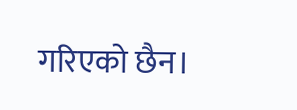गरिएको छैन।